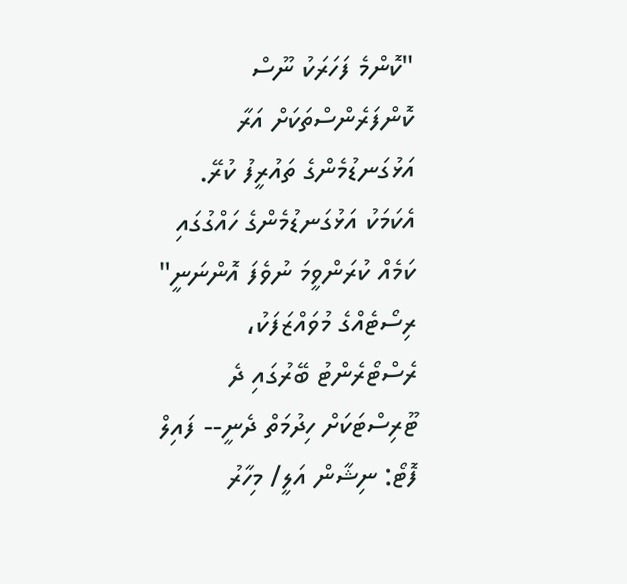"ކޮންމެ ފަހަރަކު ނޫސް ކޮންފަރެންސްތަކަށް އަރާ އަޅުގަނޑުމެންގެ ތައުރީފު ކުރޭ. އެކަމަކު އަޅުގަނޑުމެންގެ ހައްގުގައި ކަމެއް ކުރަންވީމަ ނުވެފަ އޮންނަނީ"
ރިސޯޓެއްގެ މުވައްޒަފަކު، ރެސްޓޯރެންޓު ބޭރުގައި ދެ ޓޫރިސްޓަކަށް ހިދުމަތް ދެނީ-- ފައިލް ފޮޓޯ: ނިޝާން އަލީ/ މިހާރު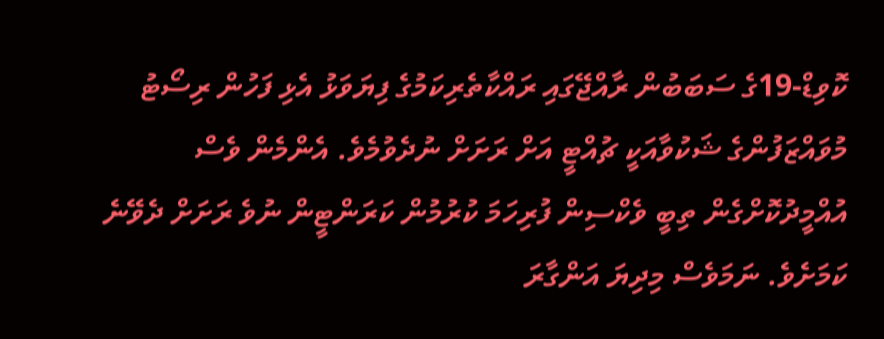ކޮވިޑް-19ގެ ސަބަބުން ރާއްޖޭގައި ރައްކާތެރިކަމުގެ ފިޔަވަޅު އެޅި ފަހުން ރިސޯޓު މުވައްޒަފުންގެ ޝަކުވާއަކީ ޗުއްޓީ އަށް ރަށަށް ނުދެވުމެވެ. އެންމެން ވެސް އުއްމީދުކޮށްގެން ތިބީ ވެކްސިން ފުރިހަމަ ކުރުމުން ކަރަންޓީން ނުވެ ރަށަށް ދެވޭނެ ކަމަށެވެ. ނަމަވެސް މިދިޔަ އަންގާރަ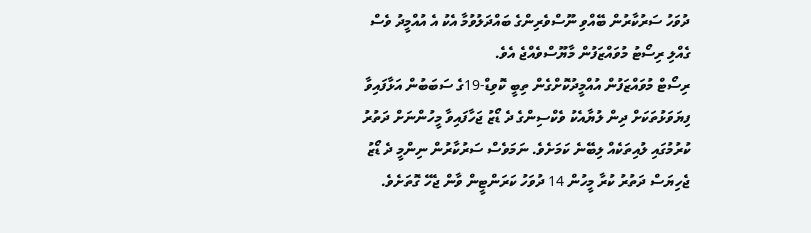ދުވަހު ސަރުކާރުން ބޭއްވި ނޫސްވެރިންގެ ބައްދަލުވުމާ އެކު އެ އުއްމީދު ވެސް ގެއްލި ރިސޯޓު މުވައްޒަފުން މާޔޫސްވެއްޖެ އެވެ.
ރިސޯޓް މުވައްޒަފުން އުއްމީދުކޮށްގެން ތިބީ ކޮވިޑް-19ގެ ސަބަބުން އަޅާފައިވާ ފިޔަވަޅުތަކަށް ދިން ލުޔާއެކު ވެކްސިންގެ ދެ ޑޯޒު ޖަހާފައިވާ މީހުންނަށް ދަތުރު ކުރުމުގައި ލުއިތަކެއް ލިބޭނެ ކަމަށެވެ. ނަމަވެސް ސަރުކާރުން ނިންމީ ދެ ޑޯޒު ޖެހިޔަސް ދަތުރު ކުރާ މީހުން 14 ދުވަހު ކަރަންޓީން ވާން ޖެހޭ ގޮތަށެވެ.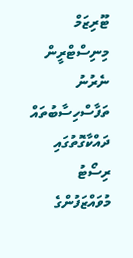ޓޫރިޒަމް މިނިސްޓްރީން ނެރުނު ތަފާސްހިސާބުތައް ދައްކާގޮތުގައި ރިސޯޓު މުވައްޒަފުންގެ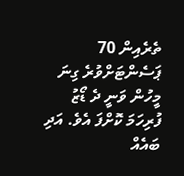ތެރެއިން 70 ޕަސެންޓަށްވުރެ ގިނަ މީހުން ވަނީ ދެ ޑޯޒު ފުރިހަމަ ކޮށްފަ އެވެ. އަދި ބައެއް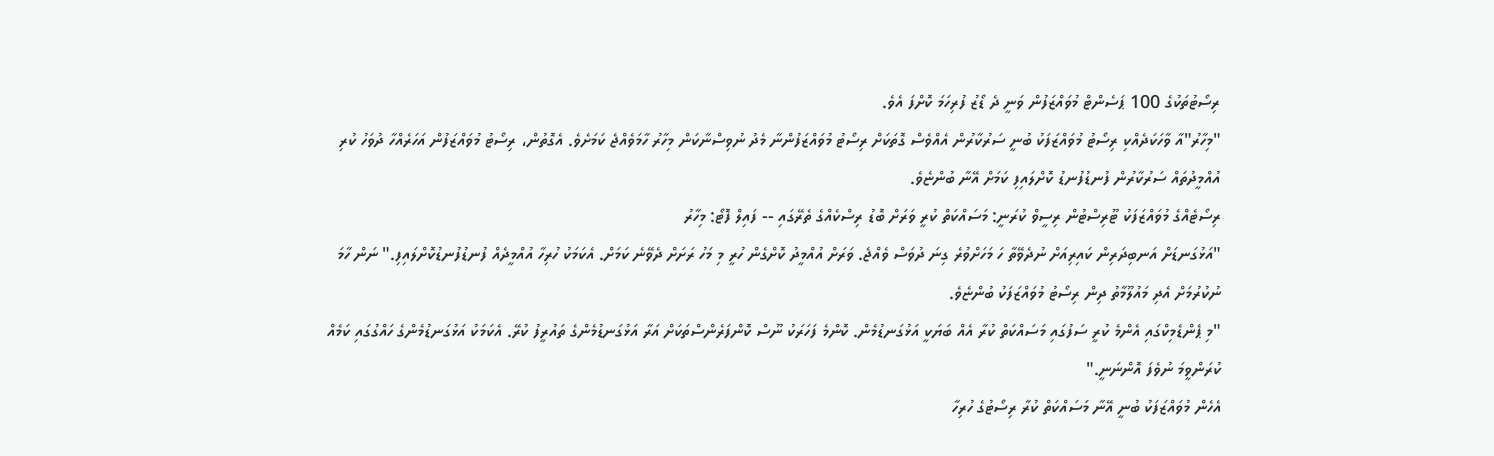ރިސޯޓުތަކުގެ 100 ޕަސެންޓް މުވައްޒަފުން ވަނީ ދެ ޑޯޒު ފުރިހަމަ ކޮށްފަ އެވެ.
"މިހާރު"އާ ވާހަކަދެއްކި ރިސޯޓު މުވައްޒަފަކު ބުނީ ސަރުކާރުން އެއްވެސް ގޮތަކަށް ރިސޯޓު މުވައްޒަފުންނާ މެދު ނުވިސްނާކަން މިހާރު ހާމަވެއްޖެ ކަމަށެވެ. އެގޮތުން، ރިސޯޓު މުވައްޒަފުން އަހަރެއްހާ ދުވަހު ކުރި އުއްމީދުތައް ސަރުކާރުން ފުނޑުފުނޑު ކޮށްލައިފި ކަމަށް އޭނާ ބުންޏެވެ.
ރިސޯޓެއްގެ މުވައްޒަފަކު ޓޫރިސްޓުން ރިސީވް ކުރަނީ: މަސައްކަތް ކުރީ ވަރަށް ބޮޑު ރިސްކެއްގެ ތެރޭގައި -- ފައިލް ފޮޓޯ: މިހާރު
"އަޅުގަނޑަށް އަނބިދަރިން ކައިރިއަށް ނުދެވޭތާ ހަ މަހަށްވުރެ ގިނަ ދުވަސް ވެއްޖެ. ވަރަށް އުއްމީދު ކޮށްގެން ހުރީ މި މަހު ރަށަށް ދެވޭނެ ކަމަށް. އެކަމަކު ހުރިހާ އުއްމީދެއް ފުނޑުފުނޑުކޮށްލައިފި." ނަން ހާމަ ނުކުރުމަށް އެދި މައުލޫމާތު ދިން ރިސޯޓު މުވައްޒަފަކު ބުންޏެވެ.
"މި ޕެންޑެމިކްގައި އެންމެ ކުރީ ސަފުގައި މަސައްކަތް ކުރާ އެއް ބަޔަކީ އަޅުގަނޑުމެން. ކޮންމެ ފަހަރަކު ނޫސް ކޮންފަރެންސްތަކަށް އަރާ އަޅުގަނޑުމެންގެ ތައުރީފު ކުރޭ. އެކަމަކު އަޅުގަނޑުމެންގެ ހައްގުގައި ކަމެއް ކުރަންވީމަ ނުވެފަ އޮންނަނީ."
އެހެން މުވައްޒަފަކު ބުނީ އޭނާ މަސައްކަތް ކުރާ ރިސޯޓުގެ ހުރިހާ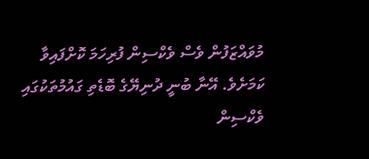މުވައްޒަފުން ވެސް ވެކްސިން ފުރިހަމަ ކޮށްފައިވާ ކަމަށެވެ. އޭނާ ބުނީ ދުނިޔޭގެ ބޮޑެތި ގައުމުތަކުގައި ވެކްސިން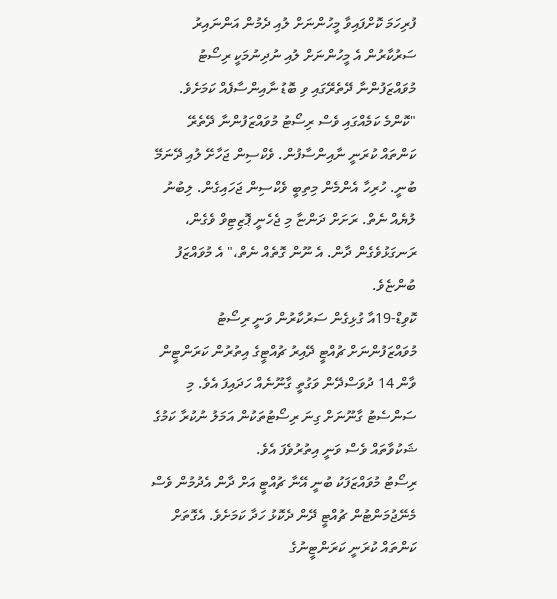ފުރިހަމަ ކޮށްފައިވާ މީހުންނަށް ލުއި ދެމުން އަންނައިރު ސަރުކާރުން އެ މީހުންނަށް ލުއި ނުދިނުމަކީ ރިސޯޓު މުވައްޒަފުންނާ ދޭތެރޭގައި ވި ބޮޑު ނާއިންސާފެއް ކަމަށެވެ.
"ކޮންމެ ކަމެއްގައި ވެސް ރިސޯޓު މުވައްޒަފުންނާ ދޭތެރޭ ކަންތައް ކުރަނީ ނާއިންސާފުން. ވެކްސިން ޖަހާށޭ ލުއި ދޭނަމޭ ބުނީ. ހުރިހާ އެންމެން މިތިބީ ވެކްސިން ޖަހައިގެން. ލިބުނު ލުޔެއް ނެތް. ރަށަށް ދަންޏާ މި ޖެހެނީ ޕޮޒިޓިވް ވެގެން، ރަނގަޅުވެގެން ދާން. އެ ނޫން ގޮތެއް ނެތް،" އެ މުވައްޒަފު ބުންޏެވެ.
ކޮވިޑް-19އާ ގުޅިގެން ސަރުކާރުން ވަނީ ރިސޯޓު މުވައްޒަފުންނަށް ޗުއްޓީ ދޭއިރު ޗުއްޓީގެ އިތުރުން ކަރަންޓީން ވާން 14 ދުވަސްދޭން ވަގުތީ ގާނޫނެއް ހަދައިފަ އެވެ. މި ސަންސެޓު ގާނޫނަށް ގިނަ ރިސޯޓުތަކުން އަމަލު ނުކުރާ ކަމުގެ ޝަކުވާތައް ވެސް ވަނީ އިތުރުވެފަ އެވެ.
ރިސޯޓު މުވައްޒަފަކު ބުނީ އޭނާ ޗުއްޓީ އަށް ދާން އެދުމުން ވެސް މެނޭޖުމަންޓުން ޗުއްޓީ ދޭން ދެކޮޅު ހަދާ ކަމަށެވެ. އެގޮތަށް ކަންތައް ކުރަނީ ކަރަންޓީނުގެ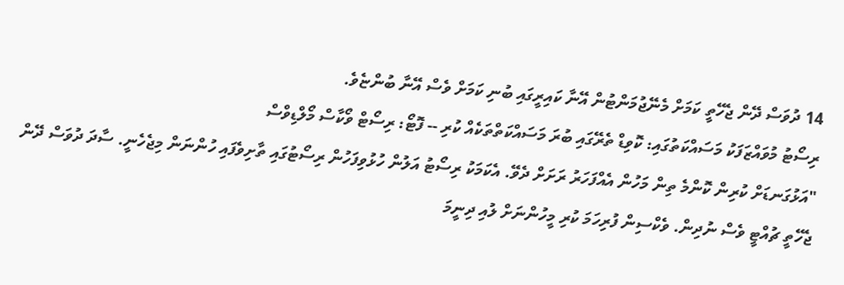14 ދުވަސް ދޭން ޖެހޭތީ ކަމަށް މެނޭޖުމަންޓުން އޭނާ ކައިރީގައި ބުނި ކަމަށް ވެސް އޭނާ ބުންޏެވެ.
ރިސޯޓު މުވައްޒަފަކު މަސައްކަތުގައި: ކޮވިޑް ތެރޭގައި ބުރަ މަސައްކަތްތަކެއް ކުރި -- ފޮޓޯ: ރިސޯޓް ވޯކާސް މޯލްޑިވްސް
"އަޅުގަނޑަށް ކުރިން ކޮންމެ ތިން މަހުން އެއްފަހަރު ރަށަށް ދެވޭ. އެކަމަކު ރިސޯޓު އަލުން ހުޅުވިފަހުން ރިސޯޓުގައި ތާށިވެފައި ހުންނަން މިޖެހެނީ. ސާދަ ދުވަސް ދޭން ޖެހޭތީ ޗުއްޓީ ވެސް ނުދިން. ވެކްސިން ފުރިހަމަ ކުރި މީހުންނަށް ލުއި ދިނީމަ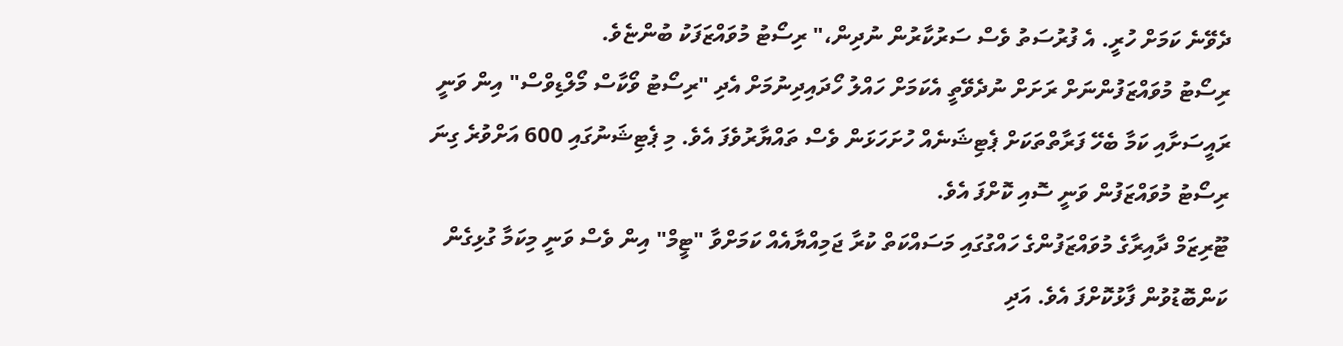ދެވޭނެ ކަމަށް ހުރީ. އެ ފުރުސަތު ވެސް ސަރުކާރުން ނުދިން،" ރިސޯޓު މުވައްޒަފަކު ބުންޏެވެ.
ރިސޯޓު މުވައްޒަފުންނަށް ރަށަށް ނުދެވޭތީ އެކަމަށް ހައްލު ހޯދައިދިނުމަށް އެދި "ރިސޯޓު ވޯކާސް މޯލްޑިވްސް" އިން ވަނީ ރައީސަށާއި ކަމާ ބެހޭ ފަރާތްތަކަށް ޕެޓިޝަނެއް ހުށަހަޅަން ވެސް ތައްޔާރުވެފަ އެވެ. މި ޕެޓިޝަނުގައި 600 އަށްވުރެ ގިނަ ރިސޯޓު މުވައްޒަފުން ވަނީ ސޮއި ކޮށްފަ އެވެ.
ޓޫރިޒަމް ދާއިރާގެ މުވައްޒަފުންގެ ހައްގުގައި މަސައްކަތް ކުރާ ޖަމިއްޔާއެއް ކަމަށްވާ "ޓީމް" އިން ވެސް ވަނީ މިކަމާ ގުޅިގެން ކަންބޮޑުވުން ފާޅުކޮށްފަ އެވެ. އަދި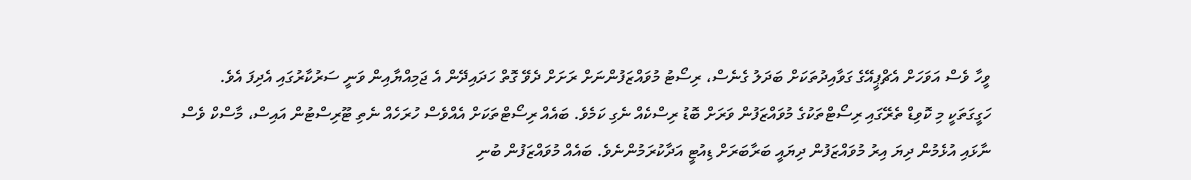ވީހާ ވެސް އަވަހަށް އެޗްޕީއޭގެ ގަވާއިދުތަކަށް ބަދަލު ގެނެސް، ރިސޯޓު މުވައްޒަފުންނަށް ރަށަށް ދެވޭ ގޮތް ހަދައިދޭން އެ ޖަމިއްޔާއިން ވަނީ ސަރުކާރުގައި އެދިފަ އެވެ.
ހަގީގަތަކީ މި ކޮވިޑް ތެރޭގައި ރިސޯޓްތަކުގެ މުވައްޒަފުން ވަރަށް ބޮޑު ރިސްކެއް ނެގި ކަމެވެ. ބައެއް ރިސޯޓްތަކަށް އެއްވެސް ހުރަހެއް ނެތި ޓޫރިސްޓުން އައިސް، މާސްކް ވެސް ނާޅައި އުޅެމުން ދިޔަ އިރު މުވައްޒަފުން ދިޔައީ ބަރާބަރަށް ޑިއުޓީ އަދާކުރަމުންނެވެ. ބައެއް މުވައްޒަފުން ބުނި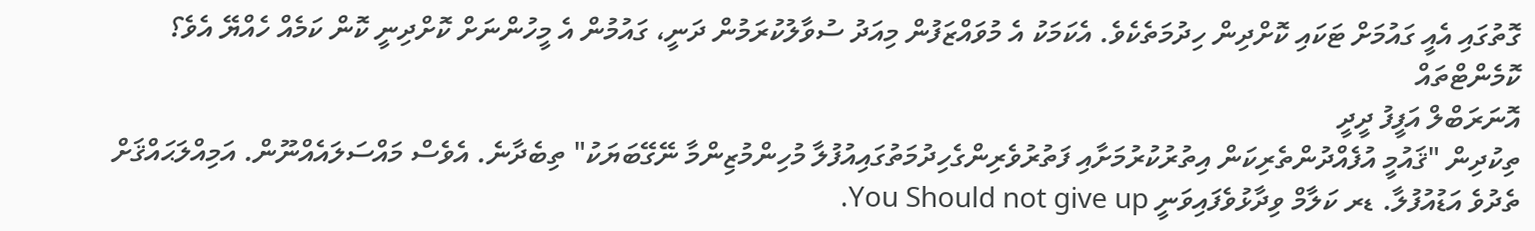ގޮތުގައި އެއީ ގައުމަށް ޓަކައި ކޮށްދިން ހިދުމަތެކެވެ. އެކަމަކު އެ މުވައްޒަފުން މިއަދު ސުވާލުކުރަމުން ދަނީ، ގައުމުން އެ މީހުންނަށް ކޮށްދިނީ ކޮން ކަމެއް ހެއްޔޭ އެވެ؟
ކޮމެންޓްތައް
އޮނަރަބްލް އަފީފު ދީދީ
ތިކުދިން "ޤައުމީ އުފެއްދުންތެރިކަން އިތުރުކުރުމަށާއި ފަތުރުވެރިންގެހިދުމަތުގައިއުފުލާ މުހިންމުޒިންމާ ނޭގޭބަޔަކު" ތިބެދާނެ. އެވެސް މައްސަލައެއްނޫން. އަމިއްލަޙައްޤަށް ތެދުވެ އަޑުއުފުލާ. ޑރ ކަލާމް ވިދާޅުވެފައިވަނީ You Should not give up.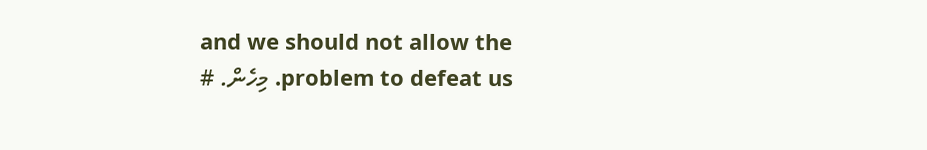and we should not allow the problem to defeat us. މިހެން. #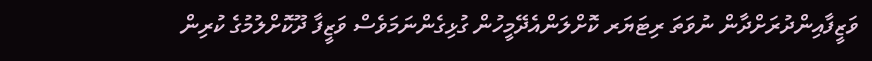ވަޒީފާއިންދުރަށްދާން ނުވަތަ ރިޓަޔަރ ކޮށްލަންއެދޭމީހުން ގުޅިގެންނަމަވެސް ވަޒީފާ ދޫކޮށްލުމުގެ ކުރިން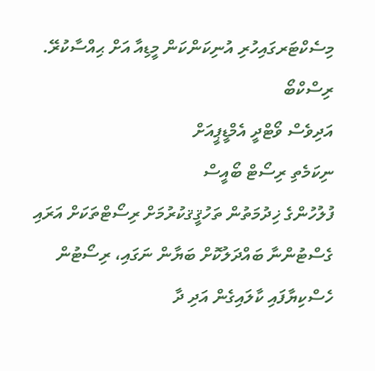މިސެކްޓަރގައިހުރި އުނިކަންކަން މީޑިއާ އަށް ޙިއްސާކުރޭ.
ރިސްކްބޯ
އަދިވެސް ވޯޓްދީ އެމްޑީޕީއަށް
ނިކަމެތި ރިސޯޓް ބޯއީސް
ފުލުހުންގެ ޚިދުމަތުން ތަހުޤީޤކުރުމަށް ރިސޯޓްތަކަށް އަރައި ގެސްޓުންނާ ބައްދަލުކޮށް ބަޔާން ނަގައި، ރިސޯޓުން ހެސްކިޔާފައި ކާލައިގެން އަދި ދާ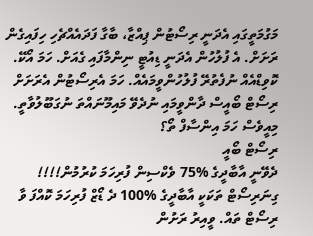މަގުމަތީގައި އެދަނީ ރިސޯޓުން ޕިއްޒާ، ބާގާ ފަދައެއްޗެހި ހިފައިގެން ރަށަށް. އެ ފުލުހުން އެދަނީ ޑިއުޓީ ނިންމާފައި ގެއަށް. ހަމަ އޯކޭ. ކޮވިޑްއެއް ނުފެތުރޭ ފުލުހުންވީމައެއް. ހަމަ އެރިސޯޓުން އެރަށަށް ރިސޯޓް ބޯއީސް ދާންވީމައި ނުދެވޭ މައިމޫނައްތަ ނުގަބޫލުވާތީ. މިއީވެސް ހަމަ އިންސާފް ތޯ؟
ރިސޯޓް ބޯއީ
ދެވޭނީ އާބާދީގެ %75 ވެކްސިން ފުރިހަމަ ކުރުމުން!!!! ގިނަރިސޯޓް ތަކަކީ އާބާދީގެ %100 ދެ ޑޯޒް ފުރިހަމަ ކޮއްފަ ވާ ރިސޯޓް ތައް. ވީއިރު ރަށުން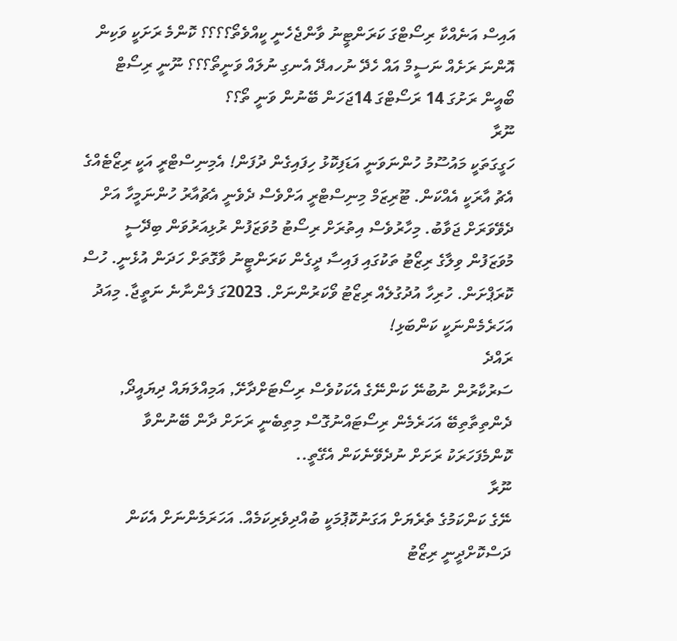އައިސް އަނެއްކާ ރިސޯޓްގަ ކަރަންޓީނު ވާންޖެހެނީ ކީއްވެތޯ؟؟؟؟ ކޮންމެ ރަށަކީ ވަކިން އޮންނަ ރަށެއް ނަސީމް އައް ހެދޭ ނުހއދޭ އެނގި ނުލައް ވަނީތޯ؟؟؟ ނޫނީ ރިސޯޓް ބޯއީން ރަށުގަ 14 ރަސޯޓްގަ 14ޖަހަން ބޭނުން ވަނީ ތޯ؟؟
ނޫރާ
ހަގީގަތަކީ މައުސޫމު ހުންނަވަނީ އަޑަފިކޮޅު ހިފައިގެން ދުފަން! އެމިނިސްޓްރީ އަކީ ރިޒޯޓެއްގެ އެޗު އާރަކީ އެއްކަން. ޓޫރިޒަމް މިނިސްޓްރީ އަށްވެސް ދެވެނީ އެޗުއާރު ހުންނަމީހާ އަށް ދެވޭވަރަށް ޖަވާބު. މިހާރުވެސް އިތުރަށް ރިސޯޓު މުވަޒަފުން ރުޅިއަރުވަން ބިދޭސީ މުވަޒަފުން ވިލާގެ ރިޒޯޓު ތަކުގައި ފައިސާ ދީގެން ކަރަންޓީނު ވާގޮތަށް ހަދަން އުޅެނީ. ހުސް ކޮރަޕްށަން. ހުރިހާ އުދުގުލެއް ރިޒޯޓު ވޯކަރުންނަށް. 2023ގަ ފެންނާނެ ނަތީޖާ. މިއަދު އަހަރެމެންނަކީ ކަންބަޅި!
ރައްދެ
ސަރުކާރުން ނުބުނޭ ކަންނޭގެ އެކަކުވެސް ރިސޯޓަށްދާށޭ, އަމިއްލަޔައް ދިޔައީދޯ, ދެންތިތާތިބޭ އަހަރެމެން ރިސޯޓައްނުގޮސް މިތިބެނީ ރަށަށް ދާން ބޭނުންވާ ކޮންމެފަހަރަކު ރަށަށް ނުދެވޭނެކަން އެގޭތީ..
ނޫރާ
ނޭގެ ކަންކަމުގެ ތެރެޔަށް އަގަނުކޮޕުމަކީ ބުއްދިވެރިކަމެއް. އަހަރަމެންނަށް އެކަން ދަސްކޮށްދީނީ ރިޒޯޓު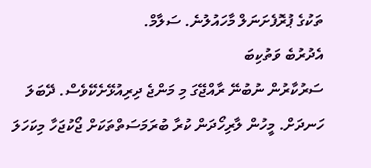ތަކުގެ ޕުރޮފެށަނަލް މާހައުލުނެ. ސަލާމް.
އެދުރުބެ ވަތުކިބަ
ސަރުކާރުން ނުބުނޭ ރާއްޖޭގަ މި މަންޖެ ދިރިއުޅޭށެކޭވެސް. ދޭބަލަ ހަނދަށް. މީހުން ލާރިހޯދަން ކުރާ ބުރަމަސަތްތަކަށް ޖޯކުޖަހާ މިކަހަލަ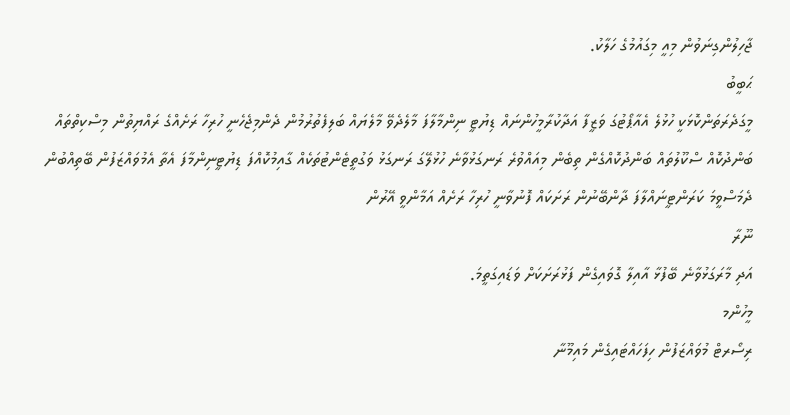ޖާހިލުންގިނަވުން މިއީ މިގައުމުގެ ހަލާކު.
ޙަބީބު
މީގަދެރަތަންކޮޅަކީ ހުޅުލެ އެއާޕޯޓުގަ ވަޒީފާ އަދާކުރާމީހުންނައް ޑިޔުޓީ ނިންމާލާފަ މާލެދެވޭ މާލެޔައް ބަލިފެތުރުމުން ދެންމިޖެހެނީ ހުރިހާ ރަށެއްގެ ރައްޔިތުން މިސްކިތްތައް ބަންދުކޮއް ސްކޫލުތައް ބަންދުކޮއްގެން ތިބެން މިއައްވުރެ ރަނގަޅުވާނެ ހުޅުލޭގަ ރަނގަޅު ވަގުތީޓެންޓުތަކެއް ގާއިމުކޮއްފަ ޑިޔުޓީނިންމާފަ އެތާ އެމުވައްޒަފުން ބޭތިއްބުން ދެމަސްވީމަ ކަރަންޓީނައްލާފަ ދާންބޭނުން ރަށަކައް ފޮނުވާނީ ހުރިހާ ރަށެއް އަމާންވީ އޭރުން
ނޫރާ
އަދި މާރަގަޅުވާނެ ބޭފުޅާ އާއިލާ ގޮވައިގެން ފަޅުރަށަކަށް ވަޑައިގަތީމަ.
މީހުންމ
ރިސޯރޓް މުވައްޒަފުން ހިފަހައްޓައިގެން މައިމޫނާ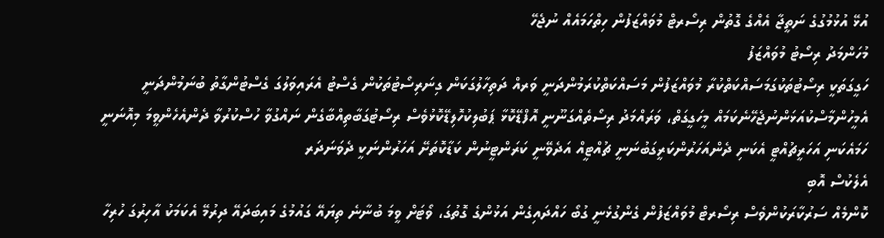އުޅޭ އުޅުމުގުގެ ނަތީޖާ އެއްގެ ގޮތުން ރިސޯރޓް މުވައްޒަފުން ހިތްހަމައެއް ނުޖެހޭ
މުހަންމަދު ރިސޯޓު މުވައްޒަފު
ހަގީގަތަކީ ރިސޯޓުތަކުގަމަސައްކަތްކުރާ މުވައްޒަފުން މަސައްކަތްކުރަމުންދަނީ ވަރއް ދަތިހާލުގަކަން ގިނަރިސޯޓުތަކުން ގެސްޓު އެރައިވަލުގަ ގެސްޓުންގާތު ބުނަމުންދަނީ އެމީހުންމާސްކުއަޅަންނުޖެހޭނެކަމައް މީހަގީގަތް، ވަރައްމަދު ރިސޯތެއްގަނޫނީ އޮފްޑޭކޮޅާ ޕަބުލިކުހޮލިޑޭކޮޅުވެސް ރިސޯޓުގަބާތިއްބާގެން ނައްގުވާ ހުސްކުރުވާ ދެންއެހެންވީމަ މިއޮނަނީ ހަމައެކަނި އަހަރީޗުއްޓީ އެކަނި ދެންއަހަރުންކަރީގަބުނަނީ ޗުއްޓީއް އަދެވޭނީ ކަރަންޓީނުން ކަޑާކޮތަށޭ އަހަރުންނަކީ ދެވަނަދަރ
އެލެކުސް އޮބި
ކޮންމެއް ސަރުކާރަކުންވެސް ރިސޯރޓް މުވައްޒަފުން ގެންގުޅެނީ ގުބޯ ހައްދައިގެން އަޅުންގެ ގޮތުގަ، ވޯޓަށް ވީމަ ބުނާނެ ތިޔައޭ ގައުމުގެ މައިބަދައޭ ދިރުމޭ އެކަމަކު އާހިރުގަ ހުރިހާ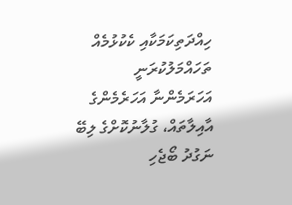ހިއްދަތިކަމަކާއި ކެކުޅުމެއް ތަހައްމަލުކުރަނީ އަހަރަމެންނާ އަހަރެމެންގެ އާއިލާތައް، ގުލާނުކޮށްގެ ލިބޭ ނަގުދު ބޯޖެހި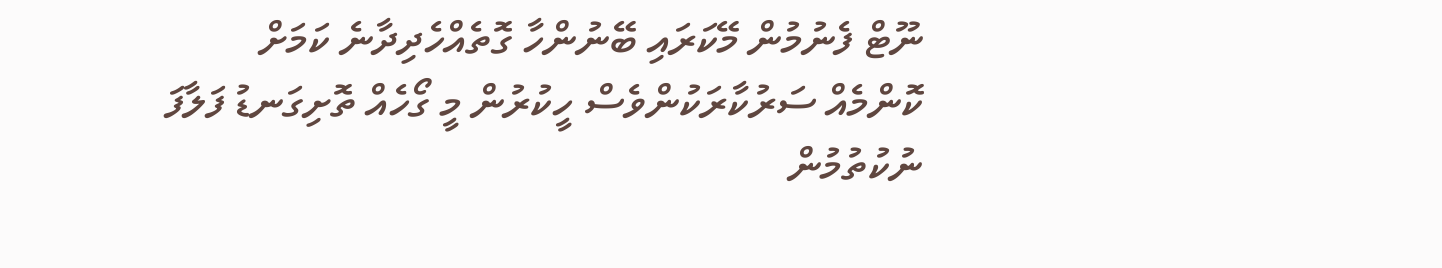ނޫޓް ފެނުމުން މޭކަރައި ބޭނުންހާ ގޮތެއްހެދިދާނެ ކަމަށް ކޮންމެއް ސަރުކާރަކުންވެސް ހީކުރުން މީ ގޯހެއް ތޮށިގަނޑު ފަލާފަ ނުކުތުމުން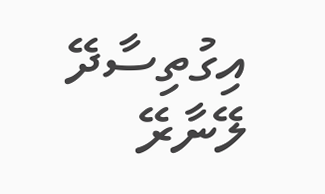އިގުތިސާދޭ ލޭނާރޭ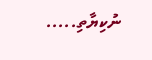ނުކިޔާތި.....